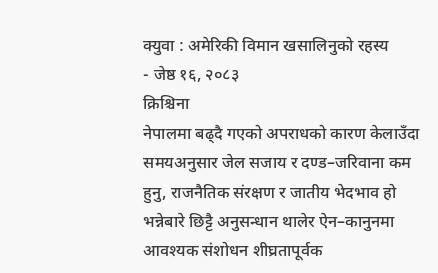क्युवा : अमेरिकी विमान खसालिनुको रहस्य
- जेष्ठ १६, २०८३
क्रिश्चिना
नेपालमा बढ्दै गएको अपराधको कारण केलाउँदा समयअनुसार जेल सजाय र दण्ड–जरिवाना कम हुनु, राजनैतिक संरक्षण र जातीय भेदभाव हो भन्नेबारे छिट्टै अनुसन्धान थालेर ऐन–कानुनमा आवश्यक संशोधन शीघ्रतापूर्वक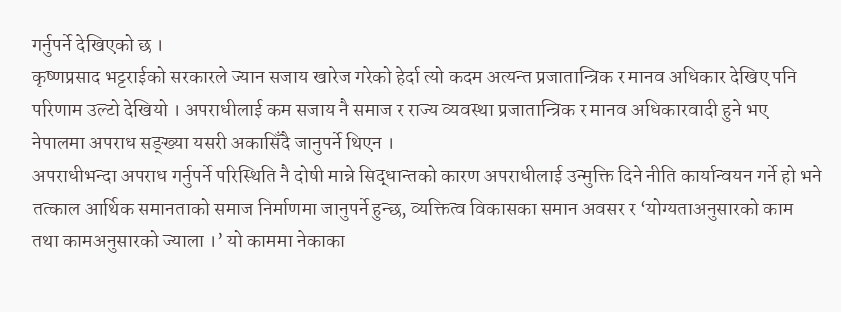गर्नुपर्ने देखिएको छ ।
कृष्णप्रसाद भट्टराईको सरकारले ज्यान सजाय खारेज गरेको हेर्दा त्यो कदम अत्यन्त प्रजातान्त्रिक र मानव अधिकार देखिए पनि परिणाम उल्टो देखियो । अपराधीलाई कम सजाय नै समाज र राज्य व्यवस्था प्रजातान्त्रिक र मानव अधिकारवादी हुने भए नेपालमा अपराध सङ्ख्या यसरी अकासिँदै जानुपर्ने थिएन ।
अपराधीभन्दा अपराध गर्नुपर्ने परिस्थिति नै दोषी मान्ने सिद्धान्तको कारण अपराधीलाई उन्मुक्ति दिने नीति कार्यान्वयन गर्ने हो भने तत्काल आर्थिक समानताको समाज निर्माणमा जानुपर्ने हुन्छ, व्यक्तित्व विकासका समान अवसर र ‘योग्यताअनुसारको काम तथा कामअनुसारको ज्याला ।’ यो काममा नेकाका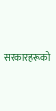सरकारहरूको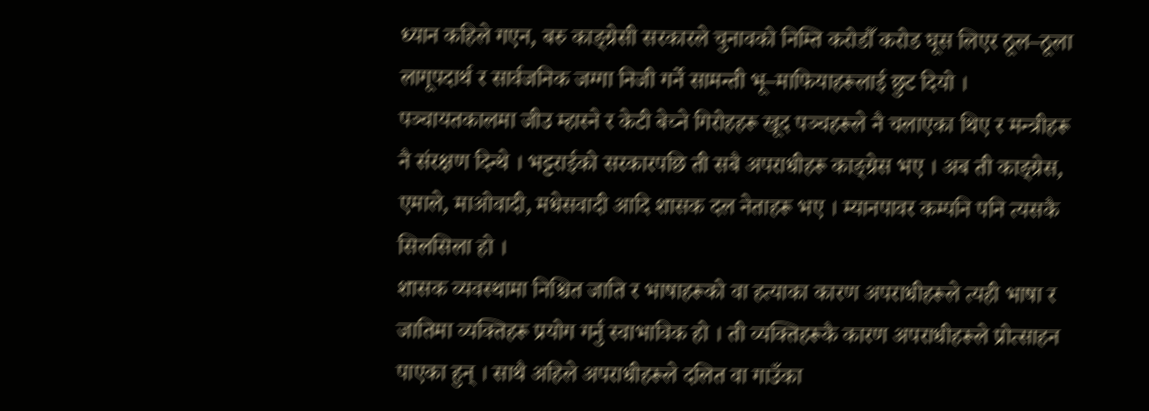ध्यान कहिले गएन, बरु काङ्ग्रेसी सरकारले चुनावको निम्ति करोडौँ करोड घूस लिएर ठूल–ठूला लागूपदार्थ र सार्वजनिक जग्गा निजी गर्ने सामन्ती भू–माफियाहरूलाई छुट दियो । पञ्चायतकालमा जीउ म्हास्ने र केटी बेच्ने गिरोहहरू खूद पञ्चहरूले नै चलाएका थिए र मन्त्रीहरू नै संरक्षण दिन्थे । भट्टराईको सरकारपछि ती सबै अपराधीहरू काङ्ग्रेस भए । अब ती काङ्ग्रेस, एमाले, माओवादी, मधेसवादी आदि शासक दल नेताहरू भए । म्यानपावर कम्पनि पनि त्यसकै सिलसिला हो ।
शासक व्यवस्थामा निश्चित जाति र भाषाहरूको वा हत्याका कारण अपराधीहरूले त्यही भाषा र जातिमा व्यक्तिहरू प्रयोग गर्नु स्वाभाविक हो । ती व्यक्तिहरूकै कारण अपराधीहरूले प्रोत्साहन पाएका हुन् । साथै अहिले अपराधीहरूले दलित वा गाउँका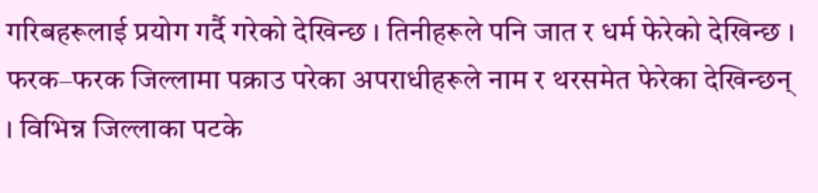गरिबहरूलाई प्रयोग गर्दै गरेको देखिन्छ । तिनीहरूले पनि जात र धर्म फेरेको देखिन्छ । फरक–फरक जिल्लामा पक्राउ परेका अपराधीहरूले नाम र थरसमेत फेरेका देखिन्छन् । विभिन्न जिल्लाका पटके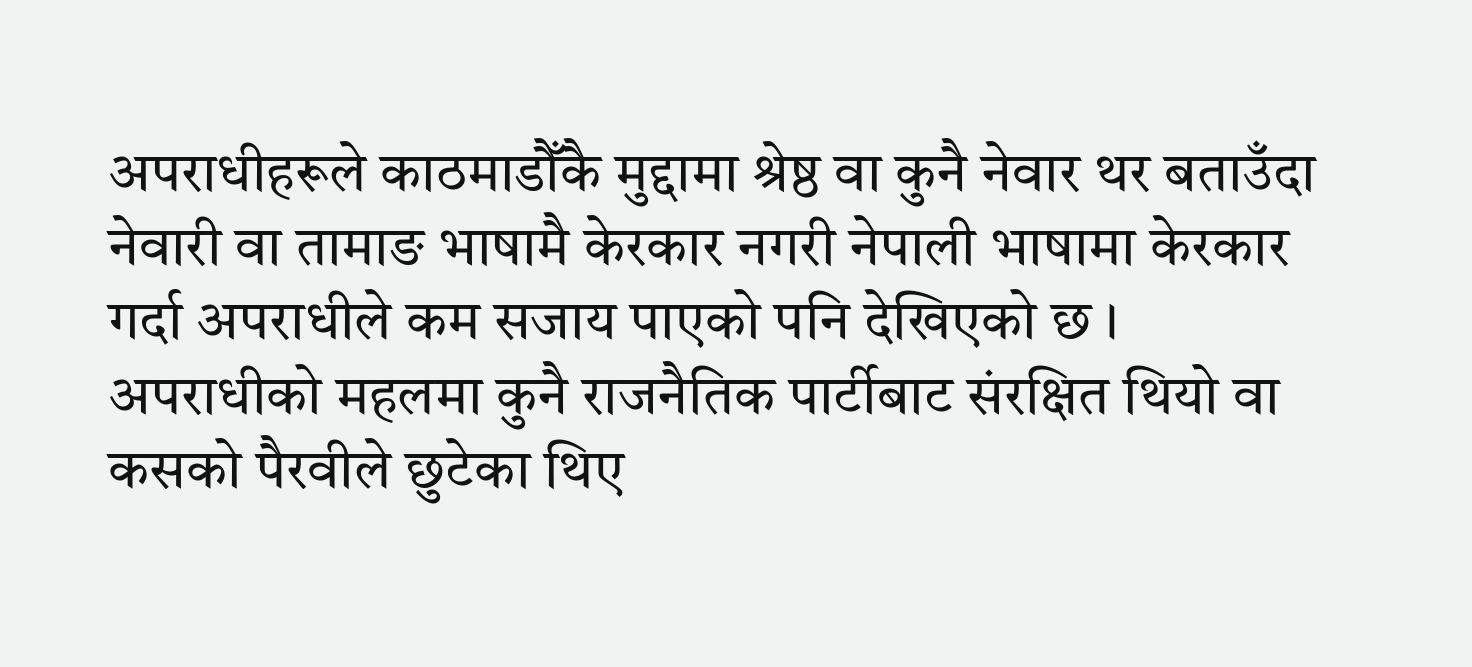अपराधीहरूले काठमाडौँकै मुद्दामा श्रेष्ठ वा कुनै नेवार थर बताउँदा नेवारी वा तामाङ भाषामै केरकार नगरी नेपाली भाषामा केरकार गर्दा अपराधीले कम सजाय पाएको पनि देखिएको छ ।
अपराधीको महलमा कुनै राजनैतिक पार्टीबाट संरक्षित थियो वा कसको पैरवीले छुटेका थिए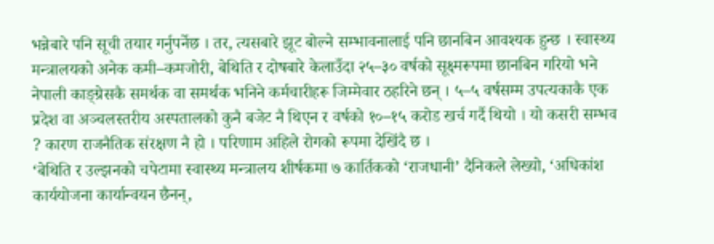भन्नेबारे पनि सूची तयार गर्नुपर्नेछ । तर, त्यसबारे झूट बोल्ने सम्भावनालाई पनि छानबिन आवश्यक हुन्छ । स्वास्थ्य मन्त्रालयको अनेक कमी–कमजोरी, बेथिति र दोषबारे केलाउँदा २५–३० वर्षको सूक्ष्मरूपमा छानबिन गरियो भने नेपाली काङ्ग्रेसकै समर्थक वा समर्थक भनिने कर्मचारीहरू जिम्मेवार ठहरिने छन् । ५–५ वर्षसम्म उपत्यकाकै एक प्रदेश वा अञ्चलस्तरीय अस्पतालको कुनै बजेट नै थिएन र वर्षको १०–१५ करोड खर्च गर्दै थियो । यो कसरी सम्भव ? कारण राजनैतिक संरक्षण नै हो । परिणाम अहिले रोगको रूपमा देखिंदै छ ।
‘बेथिति र उल्झनको चपेटामा स्वास्थ्य मन्त्रालय शीर्षकमा ७ कार्तिकको ‘राजधानी’ दैनिकले लेख्यो, ‘अधिकांश कार्ययोजना कार्यान्वयन छैनन्,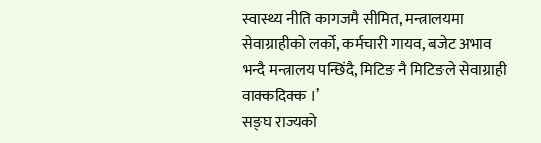स्वास्थ्य नीति कागजमै सीमित, मन्त्रालयमा सेवाग्राहीको लर्को, कर्मचारी गायव, बजेट अभाव भन्दै मन्त्रालय पन्छिंदै, मिटिङ नै मिटिङले सेवाग्राही वाक्कदिक्क ।’
सङ्घ राज्यको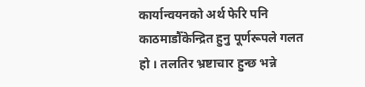कार्यान्वयनको अर्थ फेरि पनि काठमाडौँकेन्द्रित हुनु पूर्णरूपले गलत हो । तलतिर भ्रष्टाचार हुन्छ भन्ने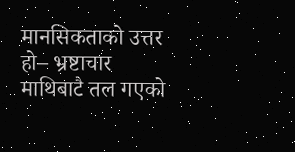मानसिकताको उत्तर हो– भ्रष्टाचार माथिबाटै तल गएको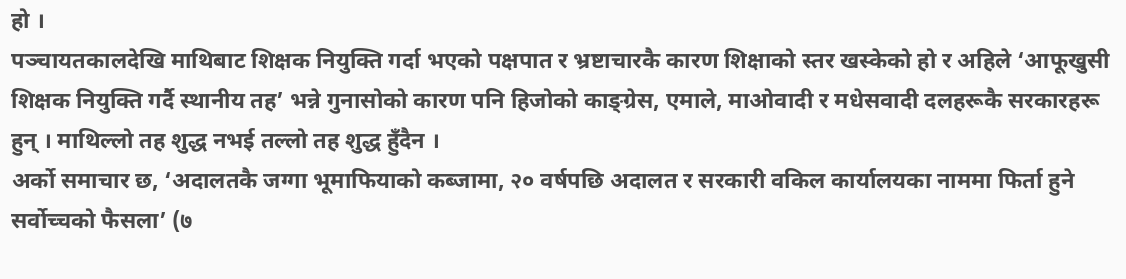हो ।
पञ्चायतकालदेखि माथिबाट शिक्षक नियुक्ति गर्दा भएको पक्षपात र भ्रष्टाचारकै कारण शिक्षाको स्तर खस्केको हो र अहिले ‘आफूखुसी शिक्षक नियुक्ति गर्दै स्थानीय तह’ भन्ने गुनासोको कारण पनि हिजोको काङ्ग्रेस, एमाले, माओवादी र मधेसवादी दलहरूकै सरकारहरू हुन् । माथिल्लो तह शुद्ध नभई तल्लो तह शुद्ध हुँदैन ।
अर्को समाचार छ, ‘अदालतकै जग्गा भूमाफियाको कब्जामा, २० वर्षपछि अदालत र सरकारी वकिल कार्यालयका नाममा फिर्ता हुने सर्वोच्चको फैसला’ (७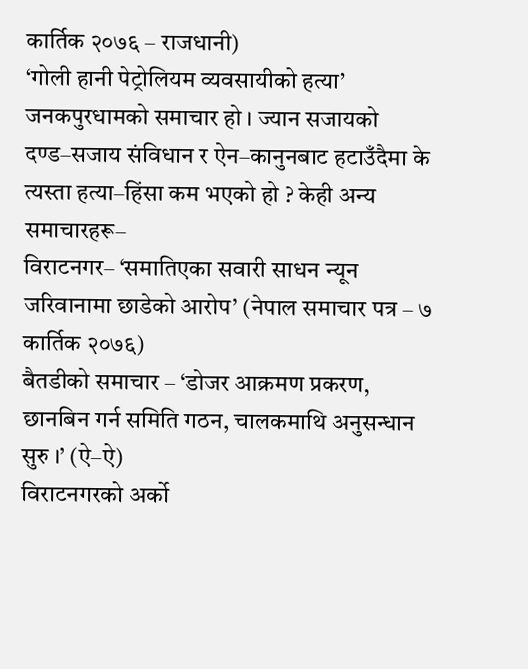कार्तिक २०७६ – राजधानी)
‘गोली हानी पेट्रोलियम व्यवसायीको हत्या’ जनकपुरधामको समाचार हो । ज्यान सजायको दण्ड–सजाय संविधान र ऐन–कानुनबाट हटाउँदैमा के त्यस्ता हत्या–हिंसा कम भएको हो ? केही अन्य समाचारहरू–
विराटनगर– ‘समातिएका सवारी साधन न्यून जरिवानामा छाडेको आरोप’ (नेपाल समाचार पत्र – ७ कार्तिक २०७६)
बैतडीको समाचार – ‘डोजर आक्रमण प्रकरण, छानबिन गर्न समिति गठन, चालकमाथि अनुसन्धान सुरु ।’ (ऐ–ऐ)
विराटनगरको अर्को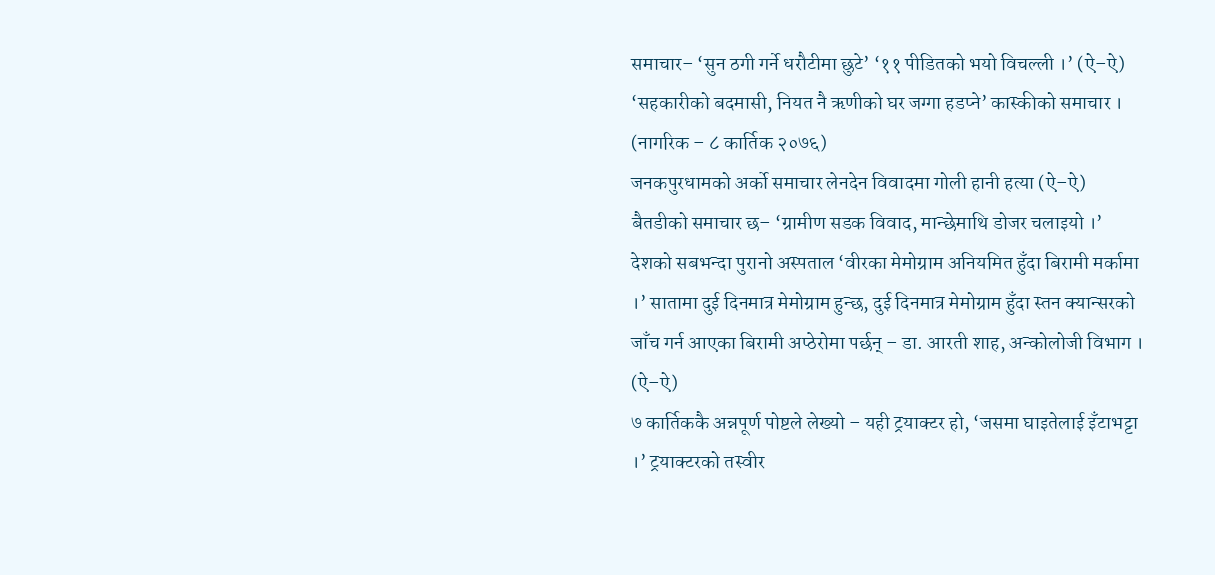समाचार– ‘सुन ठगी गर्ने धरौटीमा छुटे’ ‘११ पीडितको भयो विचल्ली ।’ (ऐ–ऐ)
‘सहकारीको बदमासी, नियत नै ऋणीको घर जग्गा हडप्ने’ कास्कीको समाचार । (नागरिक – ८ कार्तिक २०७६)
जनकपुरधामको अर्को समाचार लेनदेन विवादमा गोली हानी हत्या (ऐ–ऐ)
बैतडीको समाचार छ– ‘ग्रामीण सडक विवाद, मान्छेमाथि डोजर चलाइयो ।’
देशको सबभन्दा पुरानो अस्पताल ‘वीरका मेमोग्राम अनियमित हुँदा बिरामी मर्कामा ।’ सातामा दुई दिनमात्र मेमोग्राम हुन्छ, दुई दिनमात्र मेमोग्राम हुँदा स्तन क्यान्सरको जाँच गर्न आएका बिरामी अप्ठेरोमा पर्छन् – डा. आरती शाह, अन्कोलोजी विभाग । (ऐ–ऐ)
७ कार्तिककै अन्नपूर्ण पोष्टले लेख्यो – यही ट्रयाक्टर हो, ‘जसमा घाइतेलाई इँटाभट्टा ।’ ट्रयाक्टरको तस्वीर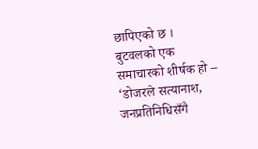छापिएको छ ।
बुटवलको एक समाचारको शीर्षक हो – ‘डोजरले सत्यानाश, जनप्रतिनिधिसँगै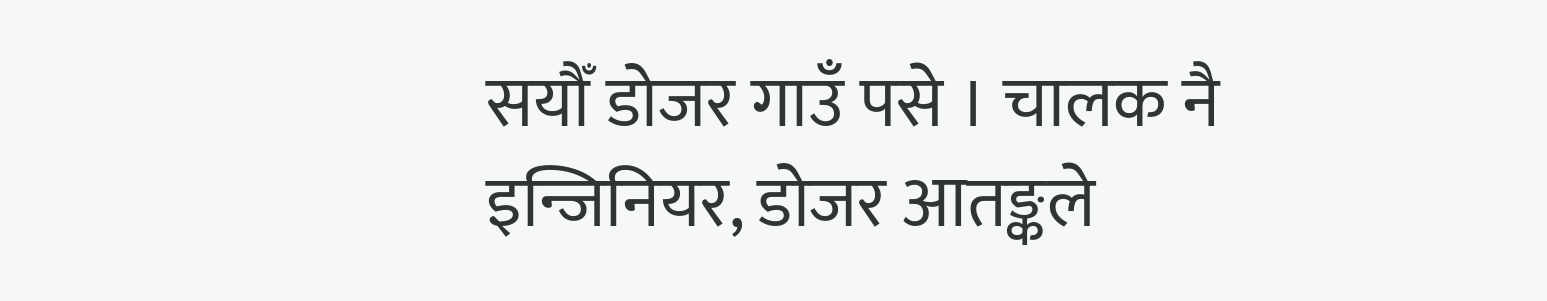सयौँ डोजर गाउँ पसे । चालक नै इन्जिनियर, डोजर आतङ्कले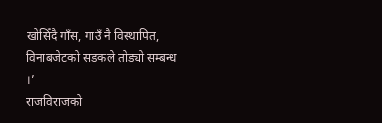खोसिँदै गाँस, गाउँ नै विस्थापित, विनाबजेटको सडकले तोड्यो सम्बन्ध ।’
राजविराजको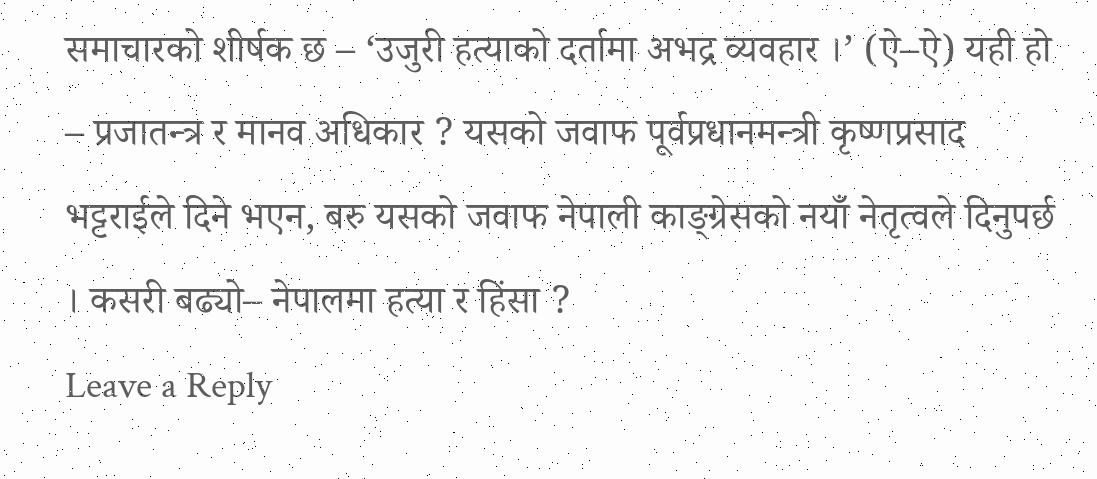समाचारको शीर्षक छ – ‘उजुरी हत्याको दर्तामा अभद्र व्यवहार ।’ (ऐ–ऐ) यही हो – प्रजातन्त्र र मानव अधिकार ? यसको जवाफ पूर्वप्रधानमन्त्री कृष्णप्रसाद भट्टराईले दिने भएन, बरु यसको जवाफ नेपाली काङ्ग्रेसको नयाँ नेतृत्वले दिनुपर्छ । कसरी बढ्यो– नेपालमा हत्या र हिंसा ?
Leave a Reply